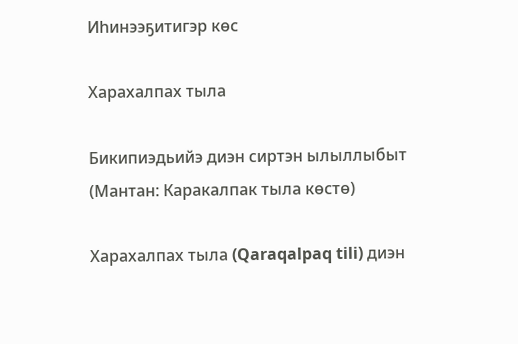Иһинээҕитигэр көс

Харахалпах тыла

Бикипиэдьийэ диэн сиртэн ылыллыбыт
(Мантан: Каракалпак тыла көстө)

Харахалпах тыла (Qaraqalpaq tili) диэн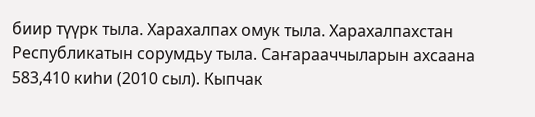биир түүрк тыла. Харахалпах омук тыла. Харахалпахстан Республикатын сорумдьу тыла. Саҥарааччыларын ахсаана 583,410 киһи (2010 сыл). Кыпчак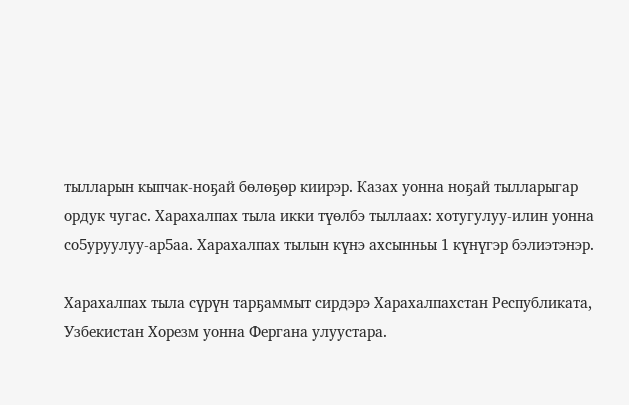тылларын кыпчак-ноҕай бөлөҕөр киирэр. Казах уонна ноҕай тылларыгар ордук чугас. Харахалпах тыла икки түөлбэ тыллаах: хотугулуу-илин уонна со5уруулуу-ар5аа. Харахалпах тылын күнэ ахсынньы 1 күнүгэр бэлиэтэнэр.

Харахалпах тыла сүрүн тарҕаммыт сирдэрэ Харахалпахстан Республиката, Узбекистан Хорезм уонна Фергана улуустара.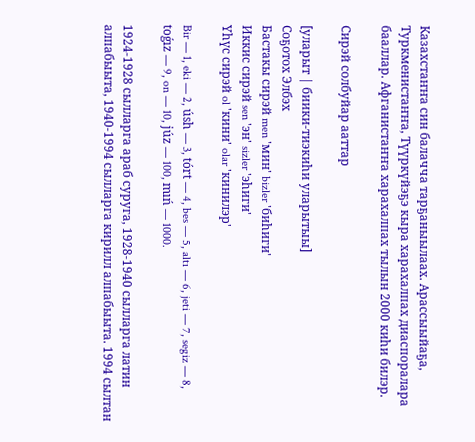Казахстаҥҥа син балачча тарҕаныылаах. Арассыыйаҕа, Туркменистаҥҥа, Түүркүйэҕэ кыра харахалпах диаспоралара бааллар. Афганистаҥҥа харахалпах тылын 2000 киһи билэр.

Сирэй солбуйар ааттар

[уларыт | биики-тиэкиһи уларытыы]
Соҕотох Элбэх
Бастакы сирэй men 'мин' bizler 'биһиги'
Иккис сирэй sen 'эн' sizler 'эһиги'
Үһүс сирэй ol 'кини' olar 'кинилэр'

Bir — 1, eki — 2, úsh — 3, tórt — 4, bes — 5, altı — 6, jeti — 7, segiz — 8, toǵız — 9, on — 10, júz — 100, mıń — 1000.

1924-1928 сылларга араб суруга, 1928-1940 сылларга латин алпабыыта, 1940-1994 сылларга кирилл алпабыыта. 1994 сылтан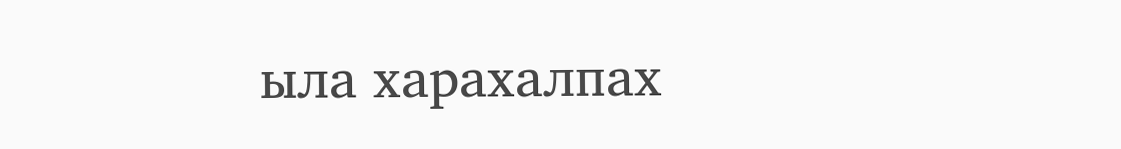ыла харахалпах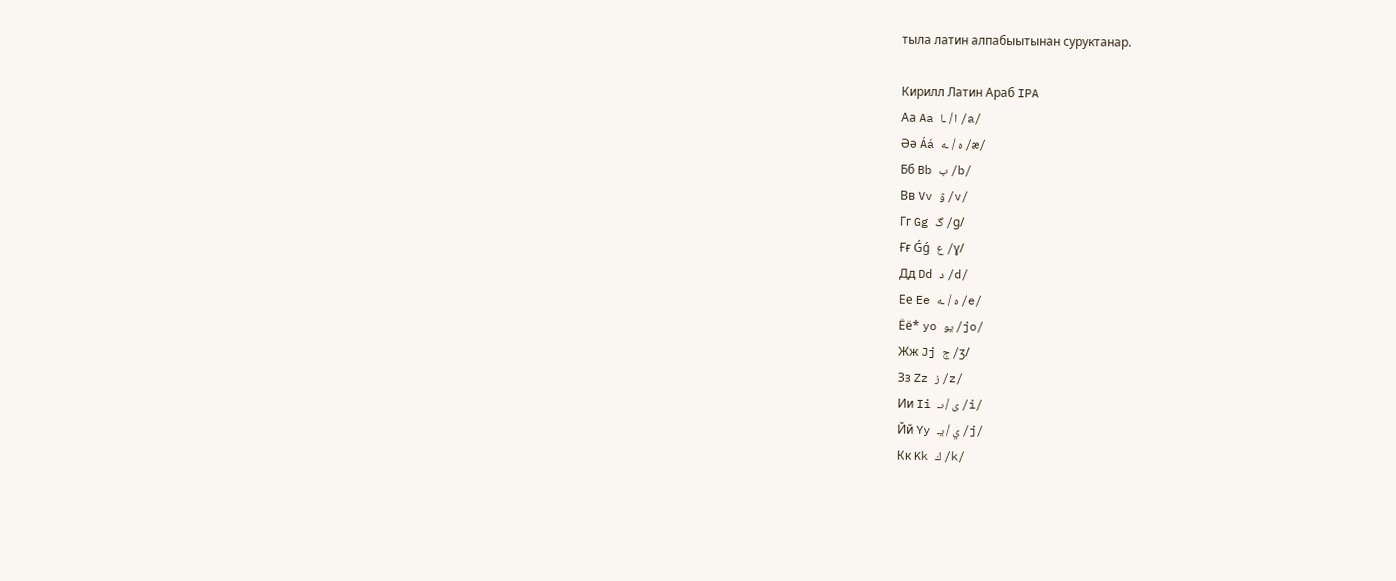тыла латин алпабыытынан суруктанар.

Кирилл Латин Араб IPA
Аа Aa ا / ـا /a/
Әә Áá ە / ـە /æ/
Бб Bb ب /b/
Вв Vv ۋ /v/
Гг Gg گ /ɡ/
Ғғ Ǵǵ ع /ɣ/
Дд Dd د /d/
Ее Ee ە / ـە /e/
Ёё* yo یو /jo/
Жж Jj ج /ʒ/
Зз Zz ز /z/
Ии Ii ى / ىـ /i/
Йй Yy ي / يـ /j/
Кк Kk ك /k/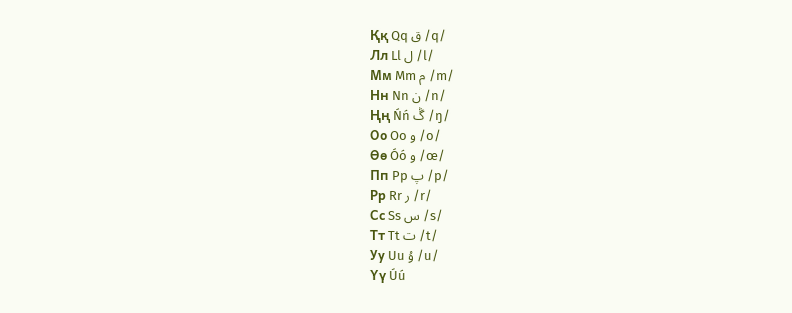Ққ Qq ق /q/
Лл Ll ل /l/
Мм Mm م /m/
Нн Nn ن /n/
Ңң Ńń ڴ /ŋ/
Оо Oo و /o/
Өө Óó و /œ/
Пп Pp پ /p/
Рр Rr ر /r/
Сс Ss س /s/
Тт Tt ت /t/
Уу Uu وُ /u/
Үү Úú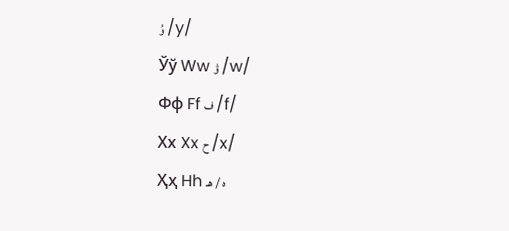وُ‌‌‌ /y/
Ўў Ww ۋ /w/
Фф Ff ف /f/
Хх Xx ح /x/
Ҳҳ Hh ه / هـ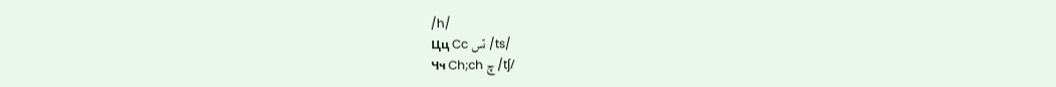/h/
Цц Cc تس /ts/
Чч Ch;ch چ /tʃ/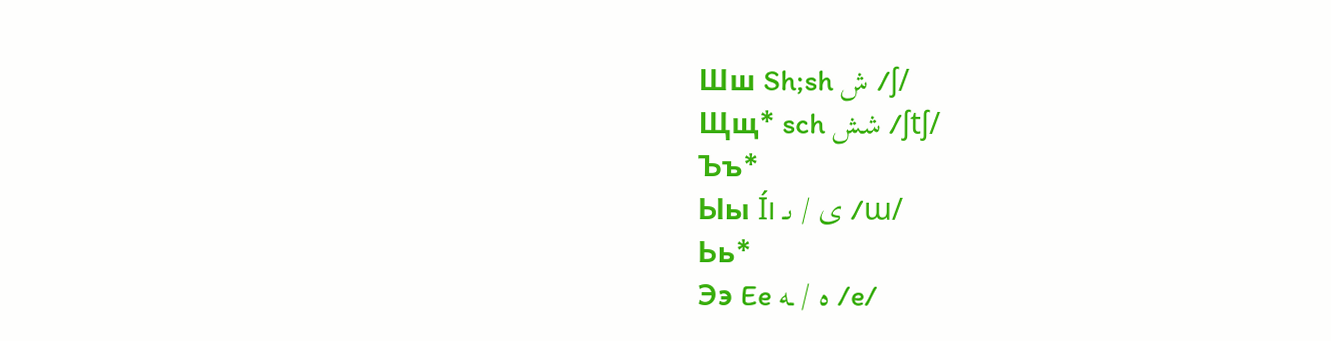Шш Sh;sh ش /ʃ/
Щщ* sch شش /ʃtʃ/
Ъъ*
Ыы Íı ى / ىـ /ɯ/
Ьь*
Ээ Ee ە / ـە /e/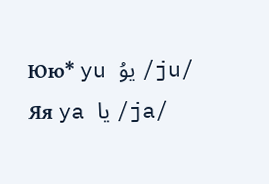Юю* yu يوُ /ju/
Яя ya يا /ja/